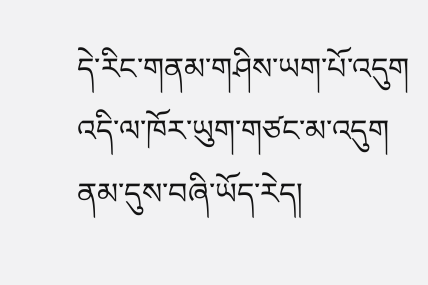དེ་རིང་གནམ་གཤིས་ཡག་པོ་འདུག
འདི་ལ་ཁོར་ཡུག་གཙང་མ་འདུག
ནམ་དུས་བཞི་ཡོད་རེད།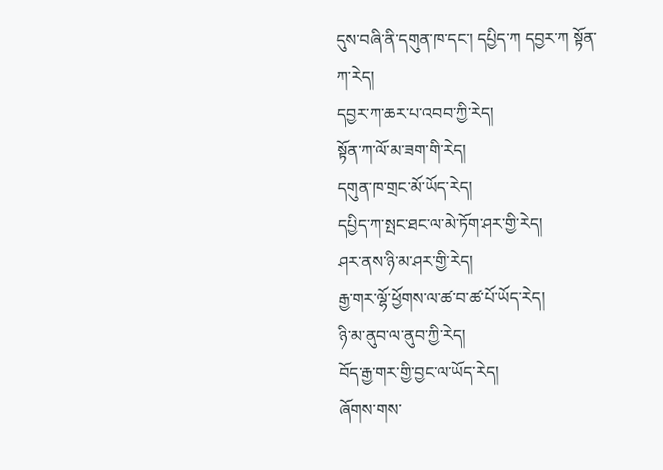དུས་བཞི་ནི་དགུན་ཁ་དང་། དཔྱིད་ཀ དབྱར་ཀ སྟོན་ཀ་རེད།
དབྱར་ཀ་ཆར་པ་འབབ་ཀྱི་རེད།
སྟོན་ཀ་ལོ་མ་ཟག་གི་རེད།
དགུན་ཁ་གྲང་མོ་ཡོད་རེད།
དཔྱིད་ཀ་སྤང་ཐང་ལ་མེ་ཏོག་ཤར་གྱི་རེད།
ཤར་ནས་ཉི་མ་ཤར་གྱི་རེད།
རྒྱ་གར་ལྷོ་ཕྱོགས་ལ་ཚ་བ་ཚ་པོ་ཡོད་རེད།
ཉི་མ་ནུབ་ལ་ནུབ་ཀྱི་རེད།
བོད་རྒྱ་གར་གྱི་བྱང་ལ་ཡོད་རེད།
ཞོགས་གས་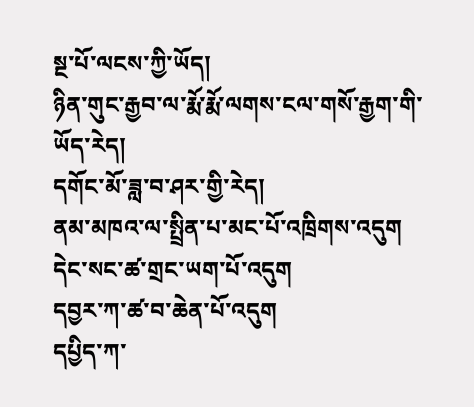སྔ་པོ་ལངས་ཀྱི་ཡོད།
ཉིན་གུང་རྒྱབ་ལ་རྨོ་རྨོ་ལགས་ངལ་གསོ་རྒྱག་གི་ཡོད་རེད།
དགོང་མོ་ཟླ་བ་ཤར་གྱི་རེད།
ནམ་མཁའ་ལ་སྤྲིན་པ་མང་པོ་འཁྲིགས་འདུག
དེང་སང་ཚ་གྲང་ཡག་པོ་འདུག
དབྱར་ཀ་ཚ་བ་ཆེན་པོ་འདུག
དཔྱིད་ཀ་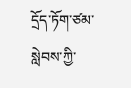དྲོད་ཏོག་ཙམ་སླེབས་ཀྱི་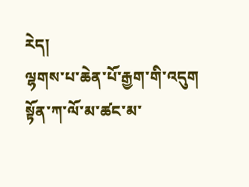རེད།
ལྷགས་པ་ཆེན་པོ་རྒྱག་གི་འདུག
སྟོན་ཀ་ལོ་མ་ཚང་མ་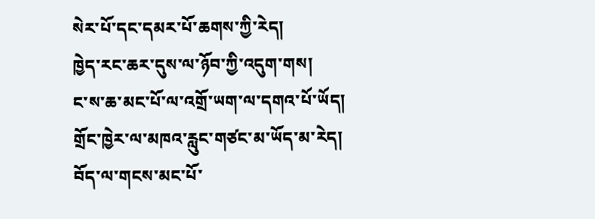སེར་པོ་དང་དམར་པོ་ཆགས་ཀྱི་རེད།
ཁྱེད་རང་ཆར་དུས་ལ་ཉོབ་ཀྱི་འདུག་གས།
ང་ས་ཆ་མང་པོ་ལ་འགྲོ་ཡག་ལ་དགའ་པོ་ཡོད།
གྲོང་ཁྱེར་ལ་མཁའ་རླུང་གཙང་མ་ཡོད་མ་རེད།
བོད་ལ་གངས་མང་པོ་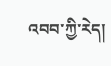འབབ་ཀྱི་རེད།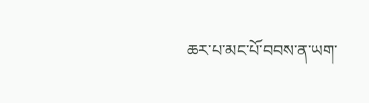ཆར་པ་མང་པོ་བབས་ན་ཡག་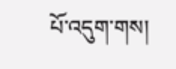པོ་འདུག་གས།